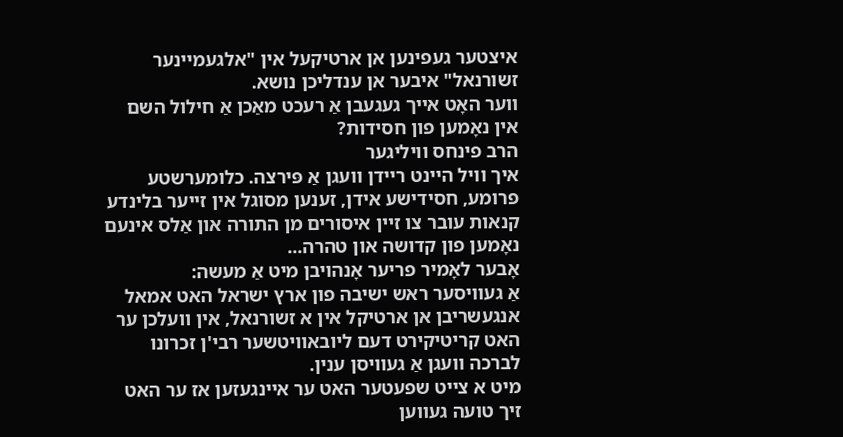איצטער געפינען אן ארטיקעל אין "אלגעמיינער זשורנאל" איבער אן ענדליכן נושא.
ווער האָט אייך געגעבן אַ רעכט מאַכן אַ חילול השם אין נאָמען פון חסידות?
הרב פינחס וויליגער
איך וויל היינט ריידן וועגן אַ פּירצה. כלומערשטע פרומע, חסידישע אידן, זענען מסוגל אין זייער בלינדע קנאות עובר צו זיין איסורים מן התורה און אַלס אינעם נאָמען פון קדושה און טהרה...
אָבער לאָמיר פריער אָנהויבן מיט אַ מעשה:
אַ געוויסער ראש ישיבה פון ארץ ישראל האט אמאל אנגעשריבן אן ארטיקל אין א זשורנאל, אין וועלכן ער האט קריטיקירט דעם ליובאוויטשער רבי'ן זכרונו לברכה וועגן אַ געוויסן ענין.
מיט א צייט שפעטער האט ער איינגעזען אז ער האט זיך טועה געווען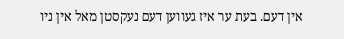אין דעם. בעת ער איז געווען דעם נעקסטן מאל אין ניו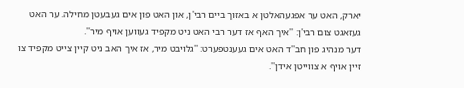יארק, האט ער אפגעהאלטן א באזוך ביים רבי'ן, און האט פון אים געבעטן מחילה. ער האט געזאגט צום רבי'ן: ''איך האף אז דער רבי האט ניט מקפיד געווען אויף מיר''.
דער מנהיג פון חב''ד האט אים געענטפערט: ''גלויבט מיר, אז איך האב ניט קיין צייט מקפיד צו זיין אויף א צווייטן אידן''.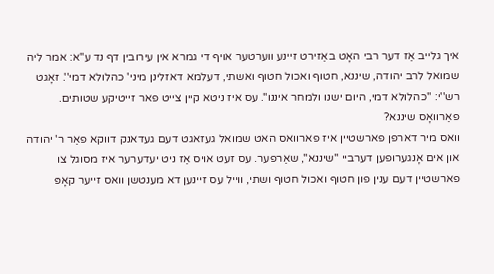איך גלייב אַז דער רבי האָט באַזירט זיינע ווערטער אויף די גמרא אין עירובין דף נד ע''א: אמר ליה שמואל לרב יהודה, שיננא, חטוף ואכול חטוף ואשתי, דעלמא דאזלינן מיני' כהלולא דמי''. זאָגט רש''י: ''כהלולא דמי, היום ישנו ולמחר איננו''. עס איז ניטא קיין צייט פאר זייטיקע שטותים.
פאַרוואָס שיננא?
וואס מיר דארפן פארשטיין איז פארוואס האט שמואל געזאגט דעם געדאנק דווקא פאַר ר' יהודה און אים אָנגערופען דערביי ''שיננא'', שאַרפער. עס זעט אויס אַז ניט יעדערער איז מסוגל צו פארשטיין דעם ענין פון חטוף ואכול חטוף ושתי, ווייל עס זיינען דא מענטשן וואס זייער קאָפּ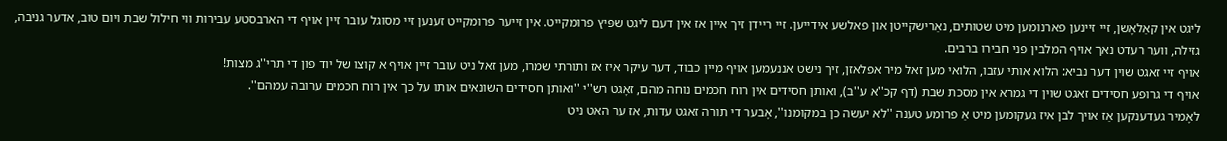ליגט אין קאַלאָשן, זיי זיינען פארנומען מיט שטותים, נאַרישקייטן און פאלשע אידייען. זיי ריידן זיך איין אז אין דעם ליגט שפּיץ פרומקייט. אין זייער פרומקייט זענען זיי מסוגל עובר זיין אויף די הארבסטע עבירות ווי חילול שבת ויום טוב, אדער גניבה, גזילה, ווער רעדט נאך אויף המלבין פני חבירו ברבים.
אויף זיי זאגט שוין דער נביא: הלוא אותי עזבו, הלואי מען זאל מיר אפלאזן, זיך נישט אננעמען אויף מיין כבוד, דער עיקר איז אז ותורתי שמרו, מען זאל ניט עובר זיין אויף א קוצו של יוד פון די תרי''ג מצות!
אויף די גרופע חסידים זאגט שוין די גמרא אין מסכת שבת (דף קכ''א ע''ב), ואותן חסידים אין רוח חכמים נוחה מהם, זאָגט רש''י ''ואותן חסידים השונאים אותו על כך אין רוח חכמים ערובה עמהם''.
לאָמיר געדענקען אַז אויך לבן איז געקומען מיט אַ פרומע טענה ''לא יעשה כן במקומנו'', אָבער די תורה זאגט עדות, אז ער האט ניט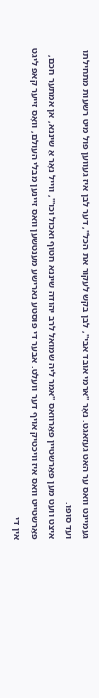געמיינט וואס ער האט געזאגט. נאָר ''ארמי אובד אבי'', לבן בקש לעקור את הכל'', דער לבן איז געווען פול מיט רשעות מתחילתו ועד סופו.
איצט וועט מען פאַרשטיין פאַרוואס ''אמר ליה שמואל לרב יהודה שיננא חטוף ואכול וכו''', ווייל נאָר אַ שיננא, אן אמתער חכם, פאַרשטייט וואס איז וויכטיק אויף דער וועלט. אבער די פוסטע נארישע מענטשען וואס זיינען מבלי העולם, וואָס זייער קאפ ליגט אין די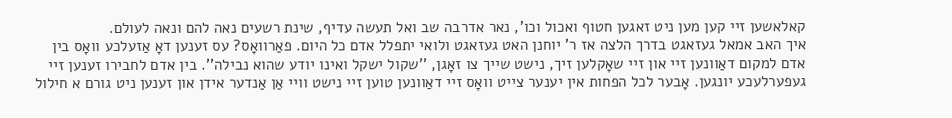קאלאשען זיי קען מען ניט זאגען חטוף ואכול וכו', נאר אדרבה שב ואל תעשה עדיף, שינת רשעים נאה להם ונאה לעולם.
איך האב אמאל געזאגט בדרך הלצה אז ר' יוחנן האט געזאגט ולואי יתפלל אדם כל היום. פאַרוואָס? עס זענען דאָ אַזעלכע וואָס בין אדם למקום דאַוונען זיי און זיי שאָקלען זיך, נישט שייך צו זאָגן, ''שקול ישקל ואינו יודע שהוא נבילה''. בין אדם לחבירו זענען זיי געפערלעכע יונגען. אָבער לכל הפחות אין יענער צייט וואָס זיי דאַוונען טוען זיי נישט וויי אַן אַנדער אידן און זענען ניט גורם א חילול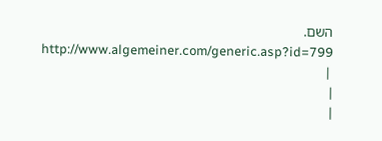השם.
http://www.algemeiner.com/generic.asp?id=799
 |
|
|